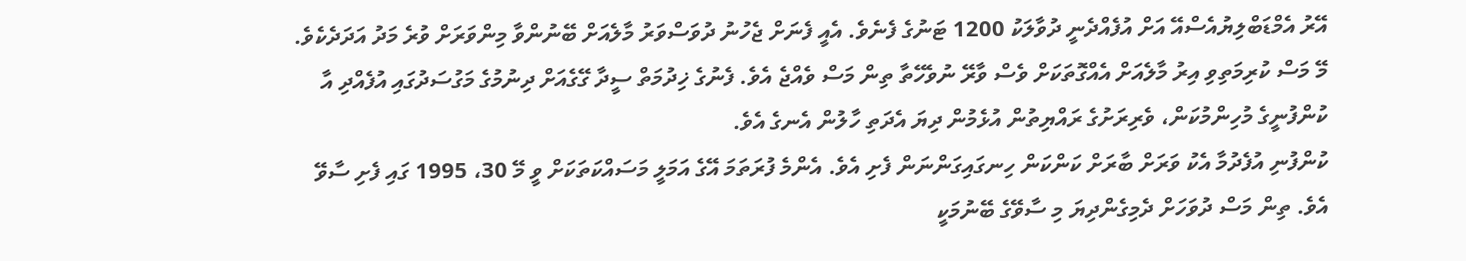އޭރު އެމްޑަބްލިޔުއެސްއޭ އަށް އުފެއްދެނީ ދުވާލަކު 1200 ޓަނުގެ ފެނެވެ. އެއީ ފެނަށް ޖެހުނު ދުވަސްވަރު މާލެއަށް ބޭނުންވާ މިންވަރަށް ވުރެ މަދު އަދަދެކެވެ. މޭ މަސް ކުރިމަތިވި އިރު މާލެއަށް އެއްގޮތަކަށް ވެސް ވާރޭ ނުވެހޭތާ ތިން މަސް ވެއްޖެ އެވެ. ފެނުގެ ޚިދުމަތް ސީދާ ގޭގެއަށް ދިނުމުގެ މަގުސަދުގައި އުފެއްދި އާ ކުންފުނީގެ މުހިންމުކަން، ވެރިރަށުގެ ރައްޔިތުން އުޅެމުން ދިޔަ އެދަތި ހާލުން އެނގެ އެވެ.
ކުންފުނި އުފެދުމާ އެކު ވަރަށް ބާރަށް ކަންކަން ހިނގައިގަންނަން ފެށި އެވެ. އެންމެ ފުރަތަމަ އޭގެ އަމަލީ މަސައްކަތަކަށް ވީ މޭ 30، 1995 ގައި ފެށި ސާވޭ އެވެ. ތިން މަސް ދުވަހަށް ދެމިގެންދިޔަ މި ސާވޭގެ ބޭނުމަކީ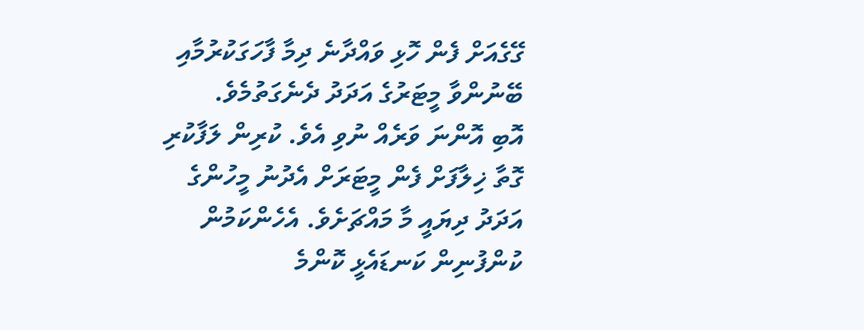ގޭގެއަށް ފެން ހޮޅި ވައްދާނެ ދިމާ ފާހަގަކުރުމާއި ބޭނުންވާ މީޓަރުގެ އަދަދު ދެނެގަތުމެވެ.
އޮބި އޮންނަ ވަރެއް ނުވި އެވެ. ކުރިން ލަފާކުރި ގޮތާ ޚިލާފަށް ފެން މީޓަރަށް އެދުނު މީހުންގެ އަދަދު ދިޔައީ މާ މައްޗަށެވެ. އެހެންކަމުން ކުންފުނިން ކަނޑައެޅީ ކޮންމެ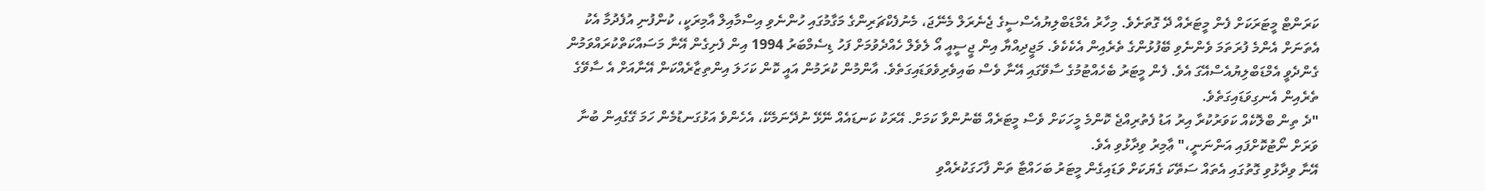ކަރަންޓް މީޓަރަކަށް ފެން މީޓަރެއް ދޭ ގޮތަށެވެ. މިހާރު އެމްޑަބްލިޔުއެސްސީގެ ޖެނެރަލް މެނޭޖަ، މެނުފެކްޗަރިންގެ މަގާމުގައި ހުންނެވި އިސްމާއިލް އާމިރަކީ، ކުންފުނި އުފެދުމާ އެކު އެތަނަށް އެންމެ ފުރަތަމަ ވެންނެވި ބޭފުޅުންގެ ތެރެއިން އެކެކެވެ. މަޖީދިއްޔާ އިން ޖީސީއީ އޯ ލެވެލް ހެއްދެވުމަށް ފަހު ޑިސެމްބަރު 1994 އިން ފެށިގެން އޭނާ މަސައްކަތްކުރައްވަމުން ގެންދެވީ އެމްޑަބްލިޔުއެސްއޭގަ އެވެ. ފެން މީޓަރު ބެހެއްޓުމުގެ ސާވޭގައި އޭނާ ވެސް ބައިވެރިވެވަޑައިގަތެވެ. އާންމުން ކުރަމުން އައީ ކޮން ކަހަލަ އިންތިޒާރެއްކަން އޭނާއަށް އެ ސާވޭގެ ތެރެއިން އެނގިވަޑައިގަތެވެ.
"ދެ ތިން ބްލޮކެއް ކަވަރުކުރާ އިރު އަޑު ފެތުރިއްޖެ ކޮންމެ މީހަކަށް ވެސް މީޓަރެއް ބޭނުންވާ ކަމަށް. އޭރަކު ކަނޑައެއް ނޭޅޭ ނުދޭނަމެކޭ، އެހެންވެ އަޅުގަނޑުމެން ހަމަ ގޭގެއިން ބުނާ ވަރަށް ނޯޓުކޮށްފައި އަންނަނީ،" ޢާމިރު ވިދާޅުވި އެވެ.
އޭނާ ވިދާޅުވި ގޮތުގައި އެތައް ސަތޭކަ ގެޔަކަށް ވަޑައިގެން މީޓަރު ބަހައްޓާ ތަން ފާހަގަކުރެއްވި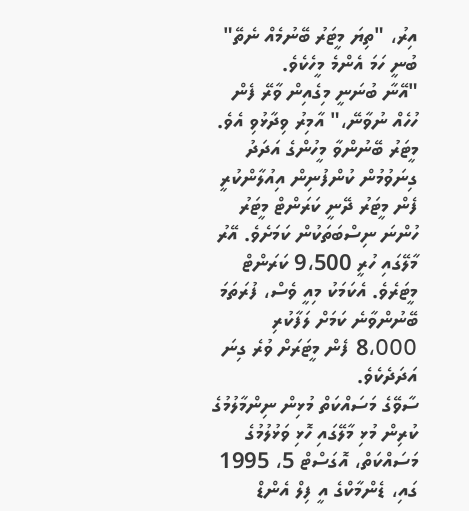އިރު، "ތިޔަ މީޓަރު ބޭނުމެއް ނެތޭ" ބުނީ ހަމަ އެންމެ މީހެކެވެ.
"އޭނާ ބުނަނީ މިގެއިން ވާރޭ ފެން ހުހެއް ނުވާނޭ،" އާމިރު ވިދާޅުވި އެވެ.
މީޓަރު ބޭނުންވާ މީހުންގެ އަދަދު ގިނަވުމުން ކުންފުނިން އިއުލާންކުރީ ފެން މީޓަރު ދޭނީ ކަރަންޓް މީޓަރު ހުންނަ ނިސްބަތަކުން ކަމަށެވެ. އޭރު މާލޭގައި ހުރީ 9،500 ކަރަންޓް މީޓަރެވެ. އެކަމަކު މިއީ ވެސް، ފުރަތަމަ ބޭނުންވާނެ ކަމަށް ލަފާކުރި 8،000 ފެން މީޓަރަށް ވުރެ ގިނަ އަދަދެކެވެ.
ސާވޭގެ މަސައްކަތް މުޅިން ނިންމާލުމުގެ ކުރިން މުޅި މާލޭގައި ހޮޅި ވަޅުލުމުގެ މަސައްކަތް، އޮގަސްޓް 5، 1995 ގައި، ޑެންމާކްގެ އީ ފިލް އެންޑް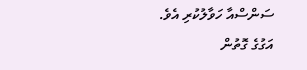ސަންސްއާ ހަވާލުކުރި އެވެ. އަގުގެ ގޮތުން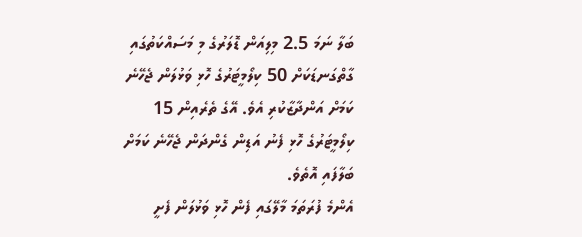ބަލާ ނަމަ 2.5 މިލިއަން ޑޮލަރުގެ މި މަސައްކަތުގައި ގާތްގަނޑަކަށް 50 ކިލޯމީޓަރުގެ ހޮޅި ވަޅުލަން ޖެހޭނެ ކަމަށް އަންދާޒާކުރި އެވެ. އޭގެ ތެރެއިން 15 ކިލޯމީޓަރުގެ ހޮޅި ފެނު އަޑިން ގެންދަން ޖެހޭނެ ކަމަށް ބަލާފައި އޮތެވެ.
އެންމެ ފުރަތަމަ މާލޭގައި ފެން ހޮޅި ވަޅުލަން ފެށީ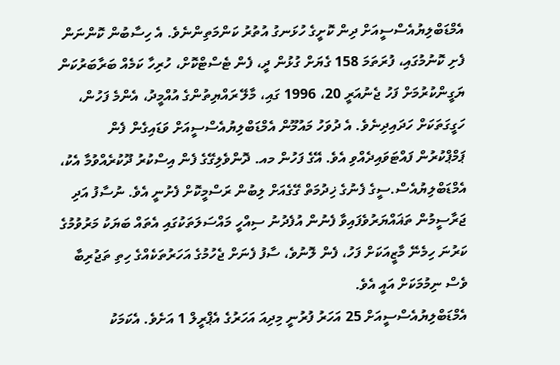އެމްޑަބްލިޔުއެސްސީއަށް ދިން ކޮށީގެ ހުޅަނގު އުތުރު ކަންމަތިންނެވެ. އެ ހިސާބުން ކޮންނަން ފެށި ކޮނުމުގައި، ފުރަތަމަ 158 ގެޔަށް ގުޅުން ދީ، ފެން ޓެސްޓްކޮށް، ހުރިހާ ކަމެއް ބަރާބަރުކަން ޔަގީންކުރުމަށް ފަހު ޖެނުއަރީ 20، 1996 ގައި، މާލޭ ރައްޔިތުންގެ އުއްމީދު، އެންމެ ފަހުން، ހަގީގަތަކަށް ހަދައިދިނެވެ. އެ ދުވަހު މައުމޫން އެމްޑަބްލިޔުއެސްސީއަށް ވަޑައިގެން ފެން ޕަމްޕްކުރުން ފައްޓަވައިދެއްވި އެވެ. އޭގެ ފަހުން މއ. ދޮންވެލިގޭގެ ފެން އިސްކުރު ދޫކުރެއްވުމާ އެކު، އެމްޑަބްލިޔުއެސް.ސީގެ ފެނުގެ ޚިދުމަތް ގޭގެއަށް ލިބުން ރަސްމީކޮށް ފެށުނީ އެވެ. ނުސާފު އަދި ޖަރާސީމުން ތަޣައްޔަރުވެފައިވާ ފެނުން އުފެދުނު ސިއްހީ މައްސަލަތަކުގައި އެތައް ބަޔަކު މަރުވުމުގެ ކަރުނަ ހިމެނޭ މާޒީއަކަށް ފަހު، ފެން ލޮނުވެ، ސާފު ފެނަށް ޖެހުމުގެ އަހަރުތަކެއްގެ ހިތި ތަޖުރިބާ ވެސް ނިމުމަކަށް އައީ އެވެ.
އެމްޑަބްލިޔުއެސްސީއަށް 25 އަހަރު ފުރުނީ މިދިއަ އަހަރުގެ އެޕްރީލް 1 އަށެވެ. އެކަމަކު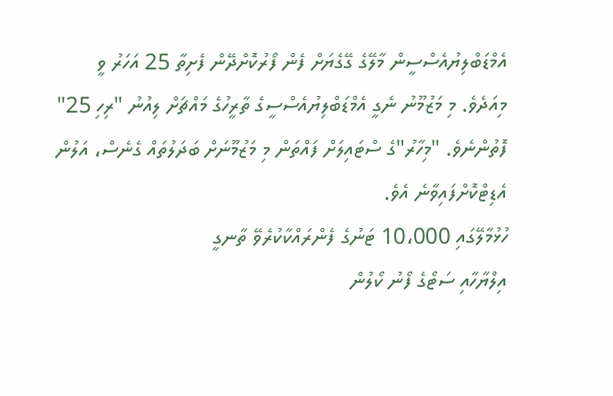އެމްޑަބްލިޔުއެސްސީން މާލޭގެ ގޭގެޔަށް ފެން ފޯރުކޮށްދޭން ފެށިތާ 25 އަހަރު ވީ މިއަދެވެ. މި މަޒުމޫނު ނެގީ އެމްޑަބްލިޔުއެސްސީގެ ތާރީހުގެ މައްޗަށް ލިއުނު "ރިހި 25" ފޮތުންނެވެ. "މިހާރު"ގެ ސްޓައިލަށް ފައްތަން މި މަޒުމޫނަށް ބަދަލުތައް ގެނެސް، އަލުން އެޑިޓްކޮށްފައިވާނެ އެވެ.
ހުޅުމާލޭގައި 10،000 ޓަނުގެ ފެންރައްކާކުރެވޭ ތާނގީ
އިލްޔާހާއި ސަޓޯގެ ފޯނު ކޯލުން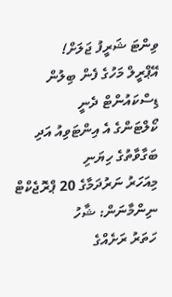ވިންޓަ ޝަރީފު ޖަލަށް!
އޭޕްރީލް މަހުގެ ފެން ބިލުން ޑިސްކައުންޓް ދެނީ
ކޯލްޓަންގެ އެ އިންޓަވިއު އަދި ބަގާވާތުގެ ހިޔަނި
މިއަހަރު ނަރުދަމާގެ 20 ޕްރޮޖެކްޓް ނިންމާނަން: ޝާހު
ހަތަރު ރަށެއްގެ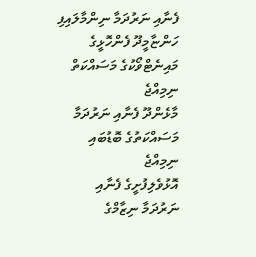ފެނާއި ނަރުދަމާ ނިންމާލައިފި
ހަންޏާމީދޫ ފެންހޮޅީގެ މައިނެޓްވޯކުގެ މަސައްކަތް ނިމިއްޖެ
މާޅެންދޫ ފެނާއި ނަރުދަމާ މަސައްކަތުގެ ބޮޑުބައި ނިމިއްޖެ
އޮޅުވެލިފުށީގެ ފެނާއި ނަރުދަމާ ނިޒާމްގެ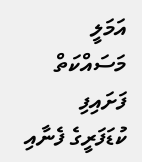އަމަލީ މަސައްކަތް ފަށައިފި
ކުޑަފަރީގެ ފެނާއި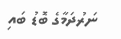ނަރުދަމާގެ ބޮޑު ބައި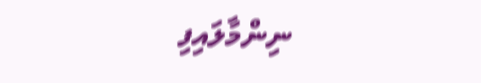ނިންމާލައިފި